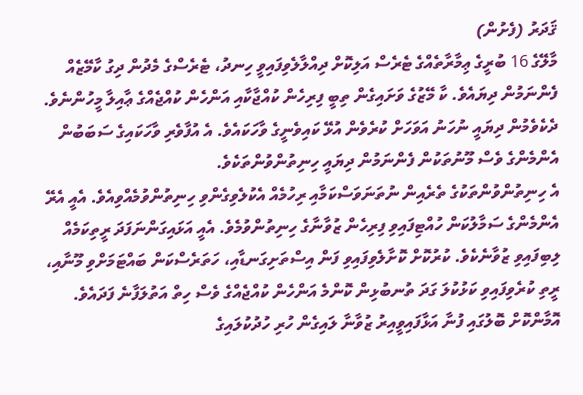ޤަދަރު (ފެށުން)
މާލޭގެ 16 ބުރީގެ ޢިމާރާތެއްގެ ޓެރެސް އަލިކޮށް ދިއްލާލެވިފައިވީ ހިނދު، ޓެރެސްގެ މެދުން ދިގު ކާމޭޒެއް ފެންނަމުން ދިޔައެވެ. ކާ މޭޒުގެ ވަށައިގެން ތިބީ ފިރިހެން ކުއްޖާކާއި އަންހެން ކުއްޖެއްގެ ޢާއިލާ މީހުންނެވެ. ދެކެވެމުން ދިޔައީ ނުހަނު އަވަހަށް ކުރެވެން އުޅޭ ކައިވެނީގެ ވާހަކައެވެ. އެ އުފާވެރި ވާހަކައިގެ ސަބަބުން އެންމެންގެ ވެސް މޫނުތަކުން ފެންނަމުން ދިޔައީ ހިނިތުންވުންތަކެވެ.
އެ ހިނިތުންވުންތަކުގެ ތެރެއިން ނުތަނަވަސްކަމާއި ރިހުމެއް އެކުލެވިގެންވި ހިނިތުންވުމެއްވިއެވެ. އެއީ އެރޭ އެންމެންގެ ސަމާލުކަން ހުއްޓިފައިވި ފިރިހެން ޒުވާނާގެ ހިނިތުންވުމެވެ. އެއީ އަޅައިގަންނަފަދަ ރީތިކަމެއް ލިބިފައިވި ޒުވާނެކެވެ. ކުރުކޮށް ކޮށާލެވިފައިވި ފަން އިސްތަށިގަނޑާއި، ހަތަރެސްކަން ބައްޓަމަށްވި މޫނާއި، ރީތި ކުރެވިފައިވި ކަޅުކުލަ ގަދަ ތުނބުޅިން ކޮންމެ އަންހެން ކުއްޖެއްގެ ވެސް ހިތް އަތުލަފާނެ ފަދައެވެ. އޮމާންކޮށް ބޮލުގައި ފުނާ އަޅާފައިވީއިރު ޒުވާނާ ލައިގެން ހުރި ހުދުކުލައިގެ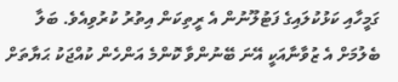ގަމީހާއި ކަޅުކުލައިގެ ފަޓުލޫނުން އެ ރީތިކަން އިތުރު ކުރުވިއެވެ. ބަލާ ބެލުމަށް އެ ޒުވާނާއަކީ އޭނަ ބޭނުންވާ ކޮންމެ އަންހެން ކުއްޖަކު ޙަޔާތަށް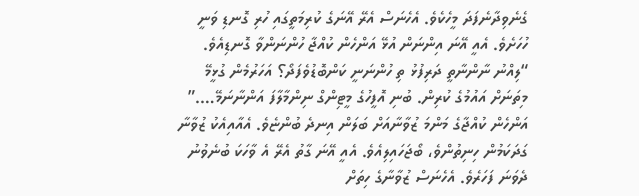ގެނެވިދާނެފަދަ މީހެކެވެ. އެހެނަސް އެރޭ އޭނަގެ ކުރިމަތީގައި ހުރި ގޮނޑި ވަނީ ހުހަށެވެ. އެއީ އޭނަ އިންނަން އުޅޭ އަންހެން ކުއްޖާ ހުންނަންވާ ގޮނޑިއެވެ.
“ލިއްނު ނާންނާތީ ދަރިފުޅު ތި ހުންނަނީ ކަންބޮޑުވެފަދޯ؟ އަހަރުމެން ގުޅީމޭ މިތަނަށް އައުމުގެ ކުރިން. ބުނި އޮފީހުގެ މީޓިންގް ނިންމާލާފަ އަންނާނަމޭ….” އަންހެން ކުއްޖާގެ މަންމަ ޒުވާނާއަށް ބަލަން އިނދެ ބުންޏެވެ. އެއާއިއެކު ޒުވާނާ ގަދަކަމުން ހިނިތުންވެ، ބޯޖަހައިލިއެވެ. އެއީ އޭނަ ގާތު އެރޭ އެ ވާހަކަ ބުނެވުނު ދެވަނަ ފަހަރެވެ. އެހެނަސް ޒުވާނާގެ ހިތަށް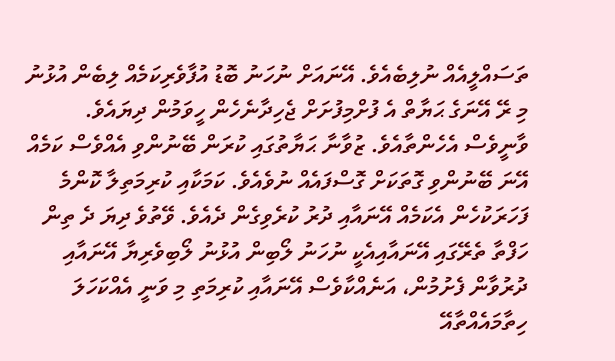ތަސައްލީއެއް ނުލިބެއެވެ. އޭނައަށް ނުހަނު ބޮޑު އުފާވެރިކަމެއް ލިބެން އުޅުނު މި ރޭ އޭނަގެ ޙަޔާތް އެ ފުށްމިފުށަށް ޖެހިދާނެހެން ހީވަމުން ދިޔައެވެ.
ވާނީވެސް އެހެންތާއެވެ. ޒުވާނާ ޙަޔާތުގައި ކުރަން ބޭނުންވި އެއްވެސް ކަމެއް އޭނަ ބޭނުންވި ގޮތަކަށް ގޮސްފައެއް ނުވެއެވެ. ކަމަކާއި ކުރިމަތިލާ ކޮންމެ ފަހަރަކުހެން އެކަމެއް އޭނައާއި ދުރު ކުރެވިގެން ދެއެވެ. ވޭތުވެ ދިޔަ ދެ ތިން ހަފްތާ ތެރޭގައި އޭނައާއިއެކީ ނުހަނު ލޯބިން އުޅުނު ލޯބިވެރިޔާ އޭނައާއި ދުރުވާން ފެށުމުން، އަނެއްކާވެސް އޭނައާއި ކުރިމަތި މި ވަނީ އެއްކަހަލަ ހިތާމައެއްތާއޭ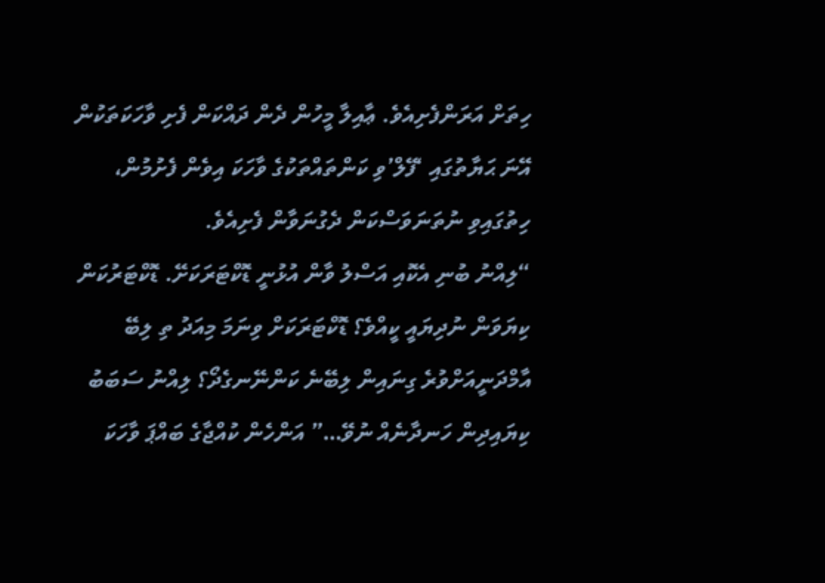ހިތަށް އަރަންފެށިއެވެ. ޢާއިލާ މީހުން ދެން ދައްކަން ފެށި ވާހަކަތަކުން އޭނަ ޙަޔާތުގައި ‘ފޭލް’ވި ކަންތައްތަކުގެ ވާހަކަ އިވެން ފެށުމުން، ހިތުގައިވި ނުތަނަވަސްކަން ދެގުނަވާން ފެށިއެވެ.
“ލިއްނު ބުނި އެކޮއި އަސްލު ވާން އުޅުނީ ޑޮކްޓަރަކަށޭ. ޑޮކްޓަރުކަން ކިޔަވަން ނުދިޔައީ ކީއްވެ؟ ޑޮކްޓަރަކަށް ވިނަމަ މިއަދު ތި ލިބޭ އާމްދަނީއަށްވުރެ ގިނައިން ލިބޭނެ ކަންނޭނގެދޯ؟ ލިއްނު ސަބަބު ކިޔައިދިން ހަނދާނެއް ނުވޭ…” އަންހެން ކުއްޖާގެ ބައްޕަ ވާހަކަ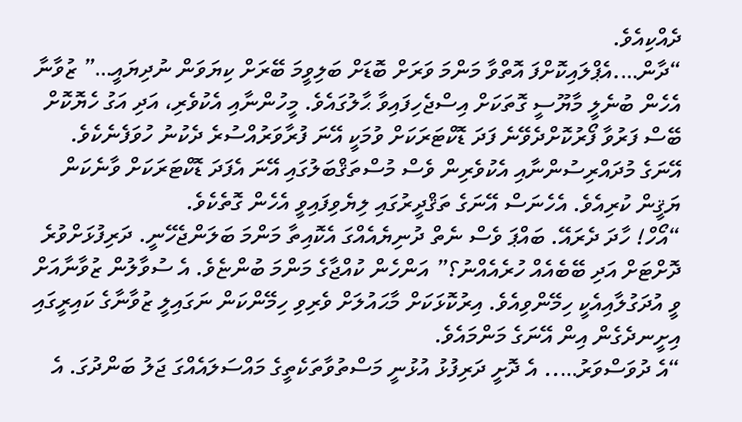ދެއްކިއެވެ.
“ދާން….އެޕްލައިކޮށްފަ އޮތްވާ މަންމަ ވަރަށް ބޮޑަށް ބަލިވީމަ ބޭރަށް ކިޔަވަން ނުދިޔައީ…” ޒުވާނާ އެހެން ބުނެލީ މާޔޫސީ ގޮތަކަށް އިސްޖެހިފައިވާ ޙާލުގައެވެ. މީހުންނާއި އެކުވެރި، އަދި އަގު ހެޔޮކޮށް ބޭސް ފަރުވާ ފޯރުކޮށްދެވޭނެ ފަދަ ޑޮކްޓަރަކަށް ވުމަކީ އޭނަ ފުރާވަރުއްސުރެ ދެކުނު ހުވަފެނެކެވެ. އޭނަގެ މުދައްރިސުންނާއި އެކުވެރިން ވެސް މުސްތަޤްބަލުގައި އޭނަ އެފަދަ ޑޮކްޓަރަކަށް ވާނެކަން ޔަޤީން ކުރިއެވެ. އެހެނަސް އޭނަގެ ތަޤްދީރުގައި ލިޔެވިފައިވީ އެހެން ގޮތެކެވެ.
“އޯހް! ހާދަ ދެރައޭ. ބައްޕަ ވެސް ނެތް ދުނިޔެއެއްގަ އެކޮއިތާ މަންމަ ބަލަންޖެހޭނީ. ދަރިފުޅަށްވުރެ ދޮށްޓަށް އަދި ބޭބެއެއް ހުރެއެއްނު؟” އަންހެން ކުއްޖާގެ މަންމަ ބުންޏެވެ. އެ ސުވާލުން ޒުވާނާއަށް ވީ އުދަގުލާއިއެކީ ހިމޭންވިއެވެ. އިރުކޮޅަކަށް މާޙައުލަށް ވެރިވި ހިމޭންކަން ނަގައިލީ ޒުވާނާގެ ކައިރީގައި އިށީނދެގެން އިން އޭނަގެ މަންމައެވެ.
“އެ ދުވަސްވަރު….. އެ ދޮށީ ދަރިފުޅު އުޅުނީ މަސްތުވާތަކެތީގެ މައްސަލައެއްގަ ޖަލު ބަންދުގަ. އެ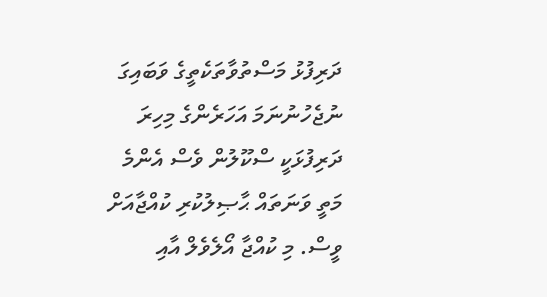ދަރިފުޅު މަސްތުވާތަކެތީގެ ވަބައިގަ ނުޖެހުނުނަމަ އަހަރެންގެ މިހިރަ ދަރިފުޅަކީ ސްކޫލުން ވެސް އެންމެ މަތީ ވަނަތައް ޙާޞިލުކުރި ކުއްޖާއަށް ވީސް. މި ކުއްޖާ އޯލެވެލް އާއި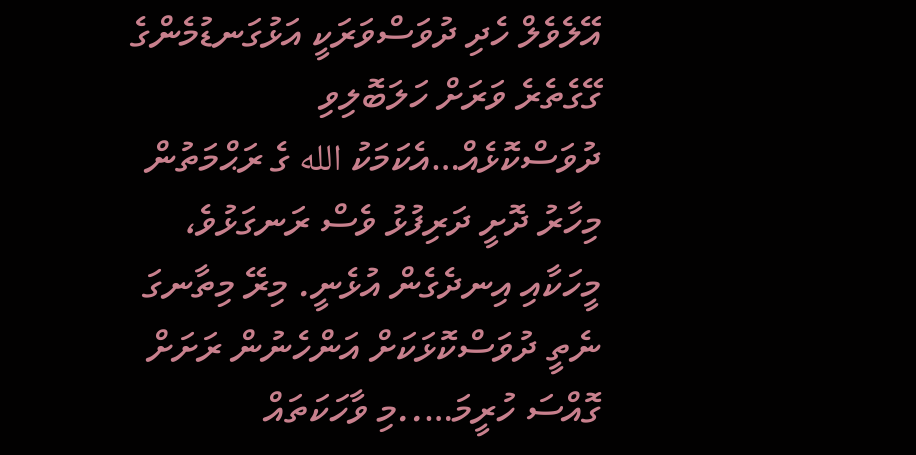އޭލެވެލް ހެދި ދުވަސްވަރަކީ އަޅުގަނޑުމެންގެ ގޭގެތެރެ ވަރަށް ހަލަބޮލިވި ދުވަސްކޮޅެއް…އެކަމަކު الله ގެ ރަޙްމަތުން މިހާރު ދޮށީ ދަރިފުޅު ވެސް ރަނގަޅުވެ، މީހަކާއި އިނދެގެން އުޅެނީ. މިރޭ މިތާނގަ ނެތީ ދުވަސްކޮޅަކަށް އަންހެނުން ރަށަށް ގޮއްސަ ހުރީމަ…..މި ވާހަކަތައް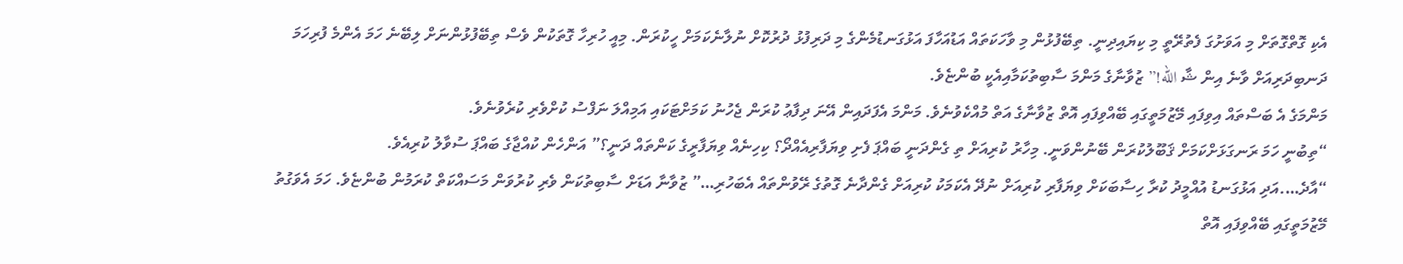އެކި ގޮތްގޮތަށް މި އަވަށުގަ ފެތުރޭތީ މި ކިޔައިދިނީ. ތިބޭފުޅުން މި ވާހަކަތައް އަޑުއަހާފަ އަޅުގަނޑުމެންގެ މި ދަރިފުޅު ދުރުކޮށް ނުލާނެކަމަށް ހީކުރަން. މިއީ ހުރިހާ ގޮތަކުން ވެސް ތިބޭފުޅުންނަށް ލިބޭނެ ހަމަ އެންމެ ފުރިހަމަ ދަނބިދަރިއަށް ވާނެ އިން ޝާ الله!” ޒުވާނާގެ މަންމަ ސާބިތުކަމާއިއެކީ ބުންޏެވެ.
މަންމަގެ އެ ބަސްތައް އިވިފައި މޭޒުމަތީގައި ބޭއްވިފައި އޮތް ޒުވާނާގެ އަތް މުއްކެވުނެވެ. މަންމަ އެފަދައިން އޭނަ ދިފާޢު ކުރަން ޖެހުނު ކަމަށްޓަކައި އަމިއްލަ ނަފްސު ކުށްވެރި ކުރެވުނެވެ.
“ތިބުނީ ހަމަ ރަނގަޅަށްކަމަށް ޤަބޫލުކުރަން ބޭނުންވަނީ. މިހާރު ކުރިއަށް ތި ގެންދަނީ ބައްޕަ ފެށި ވިޔަފާރިއެއްދޯ؟ ކިހިނެއް ވިޔަފާރީގެ ކަންތައް ދަނީ؟” އަންހެން ކުއްޖާގެ ބައްޕަ ސުވާލު ކުރިއެވެ.
“އާދެ….އަދި އަޅުގަނޑު އުއްމީދު ކުރާ ހިސާބަކަށް ވިޔަފާރި ކުރިއަށް ނުދޭ އެކަމަކު ކުރިއަށް ގެންދާނެ ގޮތުގެ ރޭވުންތައް އެބަހުރި…” ޒުވާނާ އަޑަށް ސާބިތުކަން ވެރި ކުރުވަން މަސައްކަތް ކުރަމުން ބުންޏެވެ. ހަމަ އެވަގުތު މޭޒުމަތީގައި ބޭއްވިފައި އޮތް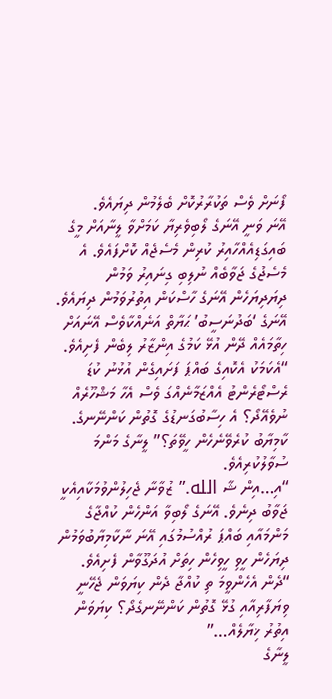ފޯނަށް ވެސް ތަކުރާރުކޮށް ބެލެމުން ދިޔައެވެ.
އޭނަ ވަނީ އޭނަގެ ލޯބިވެރިޔާ ކަމަށްވާ ލީނާއަށް މީގެ ބައިގަޑިއެއްހާއިރު ކުރިން މެސެޖެއް ކޮށްފައެވެ. އެ މެސެޖުގެ ޖަވާބެއް ނުލިބި ގިނައިރު ވަމުން ދިޔަދިޔަހެން އޭނަގެ ހާސްކަން އިތުރުވަމުން ދިޔައެވެ. އޭނަގެ ‘ބަދުނަސީބު’ ޙަޔާތް އަނެއްކާވެސް އޭނައަށް ހިތާމައެއް ދޭން އުޅޭ ކަމުގެ އިންޒާރު ލިބެން ފެށިއެވެ.
“އެކަމަކު އެކޮއިގެ ބައްޕަ ފަށައިގެން އުޅުނު ކުޑަ ރެސްޓޯރެންޓު އެއްޒަމާނެއްގަ ވެސް އެހާ މަޝްހޫރެއް ނުވެއޭދޯ؟ އެ ހިސާބުގަނޑުގެ ގޮތުން ކަންނޭނގެ. ކާމިޔާބު ކުރެވޭނެހެން ހީވޭތަ؟” ލީނާގެ މަންމަ ސުވާލުކުރިއެވެ.
“އި…އިން ޝާ الله.” ޒުވާނާ ޖެހިލުންވުމަކާއިއެކީ ޖަވާބު ދިނެވެ. އޭނަގެ ލޯބިވާ އަންހެން ކުއްޖާގެ މަންމައާއި ބައްޕަ ރުއްސުމުގައި އޭނަ ނާކާމިޔާބުވަމުން ދިޔަހެން ހީވި ހީވިހެން ހިތަށް އުދަގޫވާން ފެށިއެވެ.
“ދެން އެހެންވީމަ ތި ކުއްޖާ ދެން ކިޔަވަން ޖެހޭނީ ވިޔަފާރިއާއި ގުޅޭ ގޮތުން ކަންނޭނގެދޯ؟ ކިޔަވަން އިތުރު ޚިޔާލެއް…”
ލީނާގެ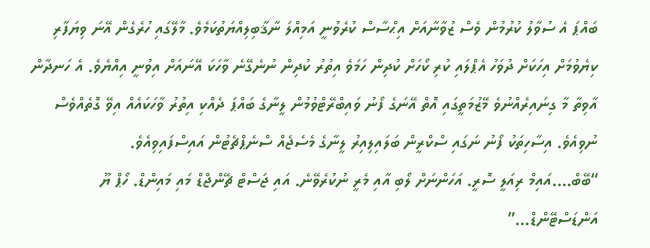ބައްޕަ އެ ސުވާލު ކުރުމުން ވެސް ޒުވާނާއަށް އިޙްސާސް ކުރެވުނީ އަމިއްލަ ނާޤާބިލިއްޔަތުކަމެވެ. މާލޭގައި ހުރެގެން އޭނަ ވިޔަފާރި ކިޔެވުމަށް އިހަކަށް ދުވަހު އެޕްލައި ކުރި ކޯހަށް ކުދިން ހަމަވެ އިތުރު ކުދިން ނުނެގޭނެ ވާހަކަ އޭނައަށް އިވުނީ އިއްޔެވެ. އެ ހަނދާން އާވިތާ މާ ގިނައިރެއްނުވެ މޭޒުމަތީގައި އޮތް އޭނަގެ ފޯނު ވައިބްރޭޓްވުމުން ލީނާގެ ބައްޕަ ދެއްކި އިތުރު ވާހަކައެއް އިވޭ ގޮތެއްވެސް ނުވިއެވެ. އިސާހިތަކު ފޯނު ނަގައި ސްކްރީން ބަލައިލިއިރު ލީނާގެ މެސެޖެއް ސްނެޕްޗެޓުން އައިސްފައިވިއެވެ.
“ބޭބް….އައިމް ރިއަލީ ސޮރީ. އަހަންނަށް ލޯބި އާއި މެރީ ނުކުރެވޭނެ. އައި ޖަސްޓް ޗޭންޖްޑް މައި މައިންޑް. ހޯޕް ޔޫ އަންޑަސްޓޭންޑް…”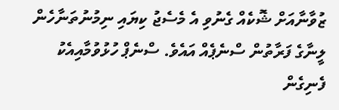ޒުވާނާއަށް ޝޮކެއް ގެނުވި އެ މެސެޖު ކިޔައި ނިމުނުތަނާހެން ލީނާގެ ފަރާތުން ސްނެޕެއް އައެވެ. ސްނެޕް ހުޅުވުމާއިއެކު ފެނިގެން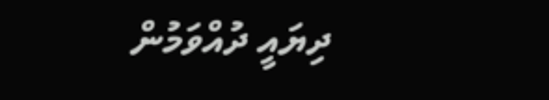ދިޔައީ ދުއްވަމުން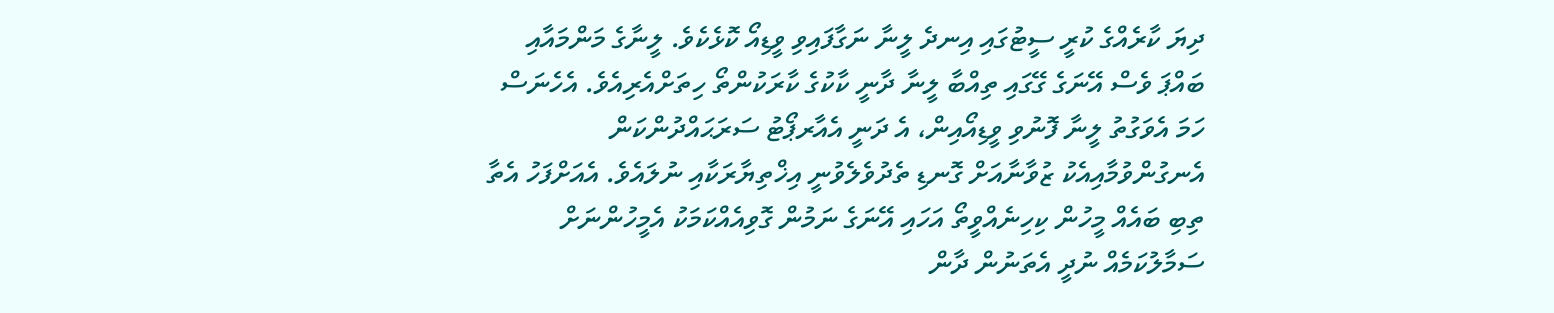ދިޔަ ކާރެއްގެ ކުރީ ސީޓުގައި އިނދެ ލީނާ ނަގާފައިވި ވީޑިއޯ ކޮޅެކެވެ. ލީނާގެ މަންމައާއި ބައްޕަ ވެސް އޭނަގެ ގޭގައި ތިއްބާ ލީނާ ދާނީ ކާކުގެ ކާރަކުންތޯ ހިތަށްއެރިއެވެ. އެހެނަސް ހަމަ އެވަގުތު ލީނާ ފޮނުވި ވީޑިއޯއިން، އެ ދަނީ އެއާރޕޯޓު ސަރަޙައްދުންކަން އެނގުންވުމާއިއެކު ޒުވާނާއަށް ގޮނޑި ތެދުވެލެވުނީ އިޚްތިޔާރަކާއި ނުލައެވެ. އެއަށްފަހު އެތާ ތިބި ބައެއް މީހުން ކިހިނެއްވީތޯ އަހައި އޭނަގެ ނަމުން ގޮވިއެއްކަމަކު އެމީހުންނަށް ސަމާލުކަމެއް ނުދީ އެތަނުން ދާން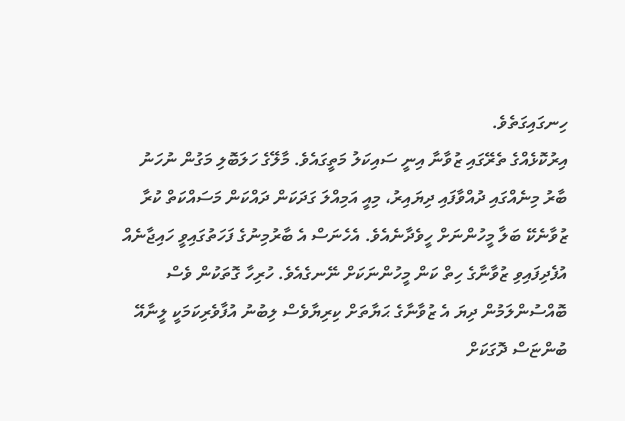ހިނގައިގަތެވެ.
އިރުކޮޅެއްގެ ތެރޭގައި ޒުވާނާ އިނީ ސައިކަލު މަތީގައެވެ. މާލޭގެ ހަލަބޮލި މަގުން ނުހަނު ބާރު މިނެއްގައި ދުއްވާފައި ދިޔައިރު، މިއީ އަމިއްލަ ގަދަކަން ދައްކަން މަސައްކަތް ކުރާ ޒުވާނެކޭ ބަލާ މީހުންނަށް ހީވެދާނެއެވެ. އެހެނަސް އެ ބާރުމިނުގެ ފަހަތުގައިވީ ހައިޖާނެއް އުފެދިފައިވި ޒުވާނާގެ ހިތް ކަން މީހުންނަކަށް ނޭނގެއެވެ. ހުރިހާ ގޮތަކުން ވެސް ބޮއްސުންލަމުން ދިޔަ އެ ޒުވާނާގެ ޙަޔާތަށް ކިރިޔާވެސް ލިބުނު އުފާވެރިކަމަކީ ލީނާއޭ ބުންޏަސް ދޮގަކަށް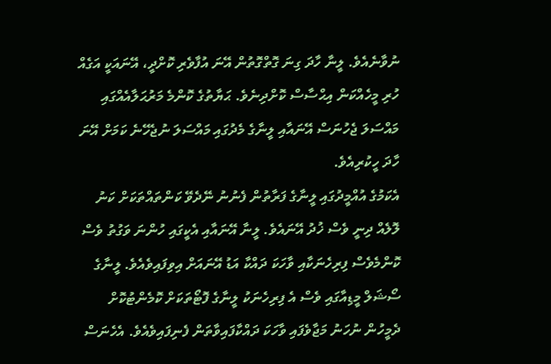ނުވާނެއެވެ. ލީނާ ހާދަ ގިނަ ގޮތްގޮތުން އޭނަ އުފާވެރި ކޮށްދީ، އޭނައަކީ އަގެއް ހުރި މީހެއްކަން އިޙްސާސް ކޮށްދިނެވެ. ޙަޔާތުގެ ކޮންމެ މަރުޙަލާއެއްގައި މައްސަލަ ޖެހުނަސް އޭނައާއި ލީނާގެ މެދުގައި މައްސަލަ ނުޖެހޭނެ ކަމަށް އޭނަ ހާދަ ހީކުރިއެވެ.
އެކަމުގެ އުއްމީދުގައި ލީނާގެ ފަރާތުން ފެނުނު ނޭދެވޭ ކަންތައްތަކަށް ކަނު ލޮލެއް ދިނީ ވެސް ޚުދު އޭނައެވެ. ލީނާ އޭނައާއި އެކީގައި ހުންނަ ވަގުތު ވެސް ކޮންމެވެސް ފިރިހެނަކާއި ވާހަކަ ދައްކާ އަޑު އޭނައަށް އިވިފައިވެއެވެ. ލީނާގެ ސޯޝަލް މީޑިއާގައި ވެސް އެ ފިރިހެނަކު ލީނާގެ ފޮޓޯތަކަށް ކޮމެންޓުކޮށް ދެމީހުން ނުހަނު މަޖާވެފައި ވާހަކަ ދައްކާފައިވާތަން ފެނިފައިވެއެވެ. އެހެނަސް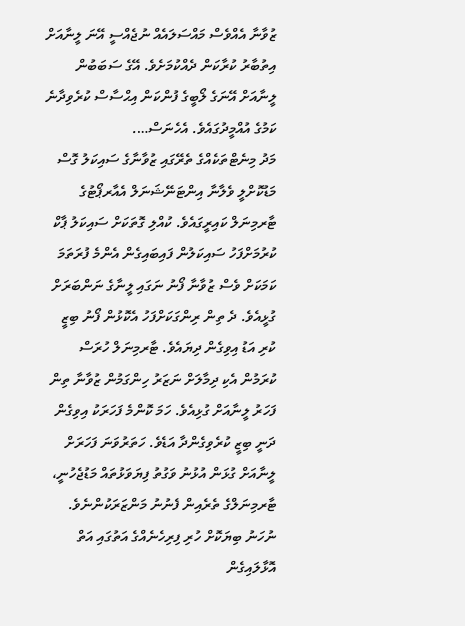ޒުވާނާ އެއްވެސް މައްސަލައެއް ނުޖެއްސީ އޭނަ ލީނާއަށް އިތުބާރު ކުރާކަން ދެއްކުމަށެވެ. އޭގެ ސަބަބުން ލީނާއަށް އޭނަގެ ލޯބީގެ ފުންކަން އިޙްސާސް ކުރެވިދާނެ ކަމުގެ އުއްމީދުގައެވެ. އެހެނަސް….
މަދު މިނެޓްތަކެއްގެ ތެރޭގައި ޒުވާނާގެ ސައިކަލު ގޮސް މަޑުކޮށްލީ ވެލާނާ އިންޓަނޭޝަނަލް އެއާރޕޯޓުގެ ޓާރމިނަލް ކައިރީގައެވެ. ކުއްލި ގޮތަކަށް ސައިކަލު ޕާކް ކުރުމަށްފަހު ސައިކަލުން ފައިބައިގެން އެންމެ ފުރަތަމަ ކަމަކަށް ވެސް ޒުވާނާ ފޯނު ނަގައި ލީނާގެ ނަންބަރަށް ގުޅީއެވެ. ދެ ތިން ރިންގަކަށްފަހު އެކޮޅުން ފޯނު ބިޒީ ކުރި އަޑު އިވިގެން ދިޔައެވެ. ޓާރމިނަލް ހުރަސް ކުރަމުން އެކި ދިމާލަށް ނަޒަރު ހިންގަމުން ޒުވާނާ ތިން ފަހަރު ލީނާއަށް ގުޅިއެވެ. ހަމަ ކޮންމެ ފަހަރަކު އިވިގެން ދަނީ ބިޒީ ކުރެވިގެންދާ އަޑެވެ. ހަތަރުވަނަ ފަހަރަށް ލީނާއަށް ގުޅަން އުޅުނު ވަގުތު ފިޔަވަޅުތައް މަޑުޖެހުނީ، ޓާރމިނަލްގެ ތެރެއިން ފެނުނު މަންޒަރަކުންނެވެ.
ނުހަނު ބިޔަކޮށް ހުރި ފިރިހެނެއްގެ އަތުގައި އަތް އޮޅާލައިގެން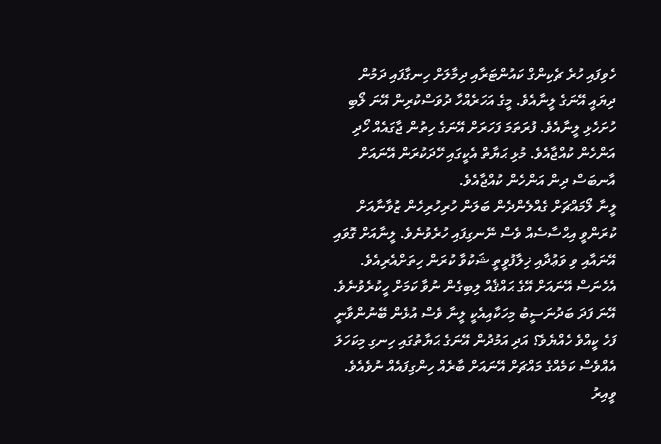ހެވިފައި ހުރެ ޗެކިންގް ކައުންޓަރާއި ދިމާލަށް ހިނގާފައި ދަމުން ދިޔައީ އޭނަގެ ލީނާއެވެ. މީގެ އަހަރެއްހާ ދުވަސްކުރިން އޭނަ ލޯބި ހުށަހެޅި ލީނާއެވެ. ފުރަތަމަ ފަހަރަށް އޭނަގެ ހިތުން ޖާގައެއް ހޯދި އަންހެން ކުއްޖާއެވެ. މުޅި ޙަޔާތް އެކީގައި ހޭދަކުރަން އޭނައަށް އާނބަސް ދިން އަންހެން ކުއްޖާއެވެ.
ލީނާ ލޯމައްޗަށް ގެއްލެންދެން ބަލަން ހުރިހުރިހެން ޒުވާނާއަށް ކުރަންވީ އިޙްސާސެއް ވެސް ނޭނގިފައި ހުރެވުނެވެ. ލީނާއަށް ގޮވައި އޭނައާއި ވި ވަޢުދާއި ޚިލާފުވީތީ ޝަކުވާ ކުރަން ހިތަށްއެރިއެވެ. އެހެނަސް އޭނައަށް އޭގެ ޙައްޤެއް ލިބިގެން ނުވާ ކަމަށް ހީކުރެވުނެވެ. އޭނަ ފަދަ ބަދުނަސީބު މިހަކާއިއެކީ ލީނާ ވެސް އުޅެން ބޭނުންވާނީ ފަހެ ކީއްވެ ހެއްޔެވެ؟ އަދި އަމުދުން އޭނަގެ ޙަޔާތުގައި ހިނގި މިކަހަލަ އެއްވެސް ކަމެއްގެ މައްޗަށް އޭނައަށް ބާރެއް ހިންގިފައެއް ނުވެއެވެ. ވީއިރު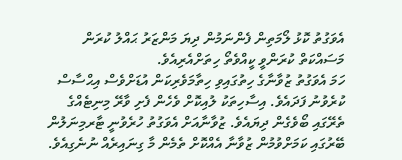އެވަގުތު ކޮޅު ލޯމަތިން ފެންނަމުން ދިޔަ މަންޒަރު ޙައްލު ކުރަން މަސައްކަތް ކުރަންވީ ކީއްވެތޯ ހިތަށްއެރިއެވެ.
ހަމަ އެވަގުތު ޒުވާނާގެ ހިތުގައިވި ހިތާމަވެރިކަން އުޑަށްވެސް އިޙްސާސް ކުރެވުނު ފަދައެވެ. އިސާހިތަކު ލުއިކޮށް ވެހެން ފެށި ވާރޭ މިނިޓެއްގެ ތެރޭގައި ބޯވެގެން ދިޔައެވެ. ޒުވާނާއަށް އެވަގުތު ހުރެވުނީ ޓާރމިނަލުން ބޭރުގައި ކަމަށްވުމުން ޒުވާނާ އެއްކޮށް ތެމެން މާ ގިނައިރެއް ނުނެގިއެވެ.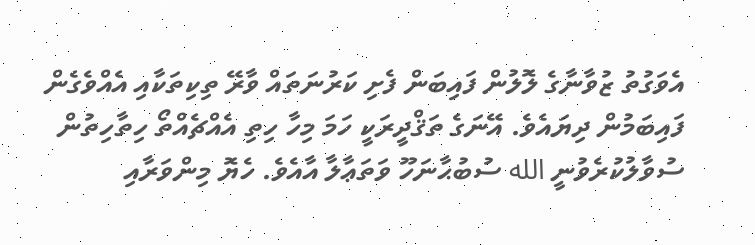އެވަގުތު ޒުވާނާގެ ލޮލުން ފައިބަން ފެށި ކަރުނަތައް ވާރޭ ތިކިތަކާއި އެއްވެގެން ފައިބަމުން ދިޔައެވެ. އޭނަގެ ތަޤްދީރަކީ ހަމަ މިހާ ހިތި އެއްޗެއްތޯ ހިތާހިތުން ސުވާލުކުރެވުނީ الله ސުބުޙާނަހޫ ވަތަޢާލާ އާއެވެ. ހެޔޮ މިންވަރާއި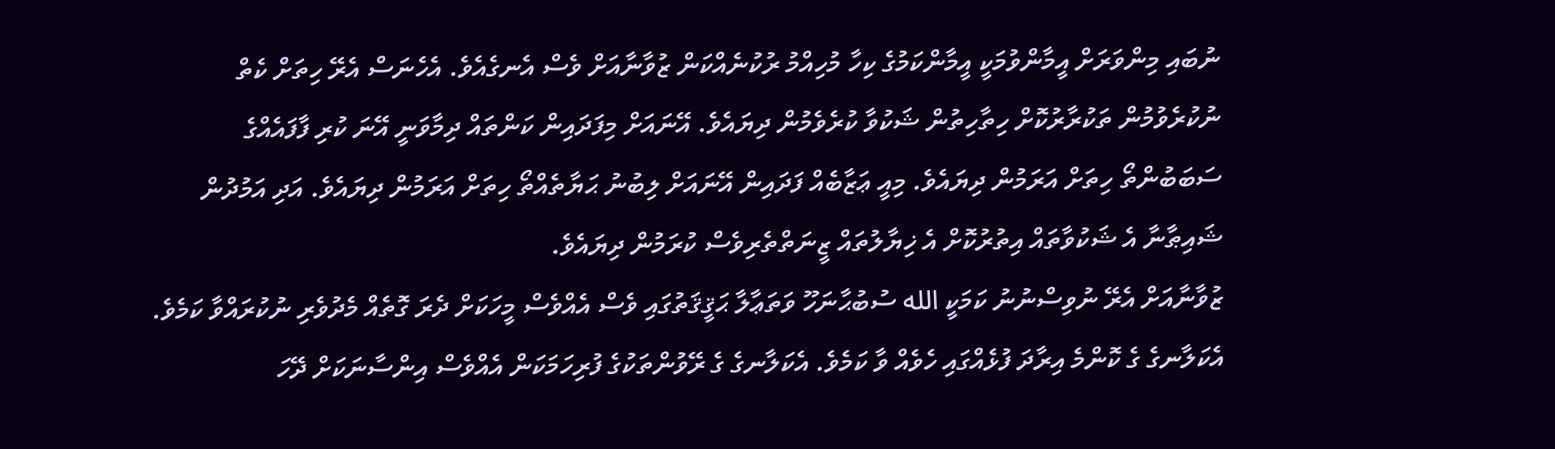ނުބައި މިންވަރަށް އީމާންވުމަކީ އީމާންކަމުގެ ކިހާ މުހިއްމު ރުކުނެއްކަން ޒުވާނާއަށް ވެސް އެނގެއެވެ. އެހެނަސް އެރޭ ހިތަށް ކެތް ނުކުރެވުމުން ތަކުރާރުކޮށް ހިތާހިތުން ޝަކުވާ ކުރެވެމުން ދިޔައެވެ. އޭނައަށް މިފަދައިން ކަންތައް ދިމާވަނީ އޭނަ ކުރި ފާފައެއްގެ ސަބަބުންތޯ ހިތަށް އަރަމުން ދިޔައެވެ. މިއީ ޢަޒާބެއް ފަދައިން އޭނައަށް ލިބުނު ޙަޔާތެއްތޯ ހިތަށް އަރަމުން ދިޔައެވެ. އަދި އަމުދުން ޝައިޠާނާ އެ ޝަކުވާތައް އިތުރުކޮށް އެ ޚިޔާލުތައް ޒީނަތްތެރިވެސް ކުރަމުން ދިޔައެވެ.
ޒުވާނާއަށް އެރޭ ނުވިސްނުނު ކަމަކީ الله ސުބުޙާނަހޫ ވަތަޢާލާ ޙަޤީޤަތުގައި ވެސް އެއްވެސް މީހަކަށް ދެރަ ގޮތެއް މެދުވެރި ނުކުރައްވާ ކަމެވެ. އެކަލާނގެ ގެ ކޮންމެ އިރާދަ ފުޅެއްގައި ހެވެއް ވާ ކަމެވެ. އެކަލާނގެ ގެ ރޭވުންތަކުގެ ފުރިހަމަކަން އެއްވެސް އިންސާނަކަށް ދޭހަ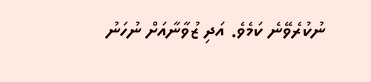ނުކުރެވޭނެ ކަމެވެ. އަދި ޒުވާނާއަށް ނުހަނު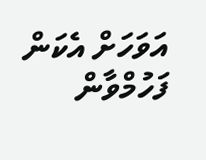އަވަހަށް އެކަން ފަހުމްވާން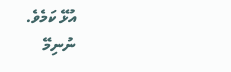އުޅޭ ކަމެވެ.
ނުނިމޭ